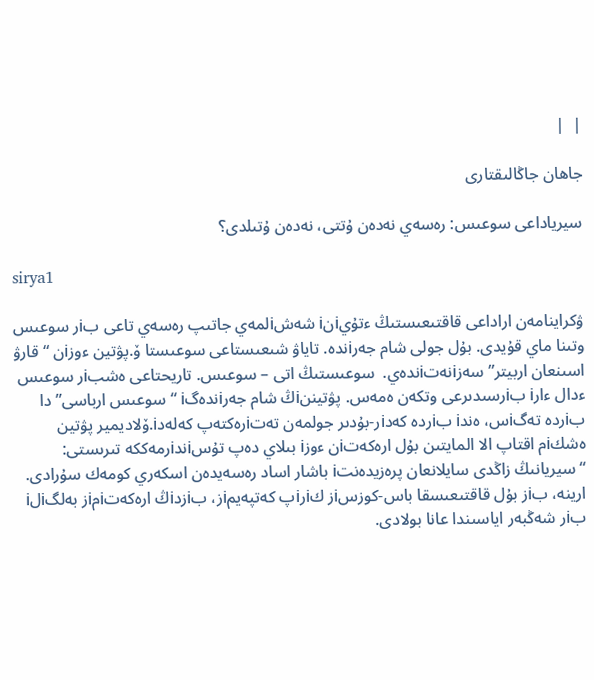|  |

جاھان جاڭالىقتارى

سيرياداعى سوعىس: رەسەي نەدەن ۇتتى، نەدەن ۇتىلدى؟

sirya1

ۋكراينامەن اراداعى قاقتىعىستىڭ ءتۇيiنi شەشiلمەي جاتىپ رەسەي تاعى بiر سوعىس وتىنا ماي قۇيدى. بۇل جولى شام جەرiندە. تاياۋ شىعىستاعى سوعىستا ۆ.پۋتين ءوزiن “قارۋ اسىنعان اربيتر” سەزiنەتiندەي.  سوعىستىڭ اتى – سوعىس. تاريحتاعى ەشبiر سوعىس ءدال ءارi بiرسىدىرعى وتكەن ەمەس. پۋتيننiڭ شام جەرiندەگi “سوعىس ارباسى” دا بiردە تەگiس، ەندi بiردە كەدiر-بۇدىر جولمەن تەتiرەكتەپ كەلەدi.ۆلاديمير پۋتين ەشكiم اقتاپ الا المايتىن بۇل ارەكەتiن ءوزi بىلاي دەپ تۇسiندiرمەككە تىرىستى: “سيريانىڭ زاڭدى سايلانعان پرەزيدەنتi باشار اساد رەسەيدەن اسكەري كومەك سۇرادى. ارينە، بiز بۇل قاقتىعىسقا باس-كوزسiز كiرiپ كەتپەيمiز، بiزدiڭ ارەكەتiمiز بەلگiلi بiر شەڭبەر اياسىندا عانا بولادى.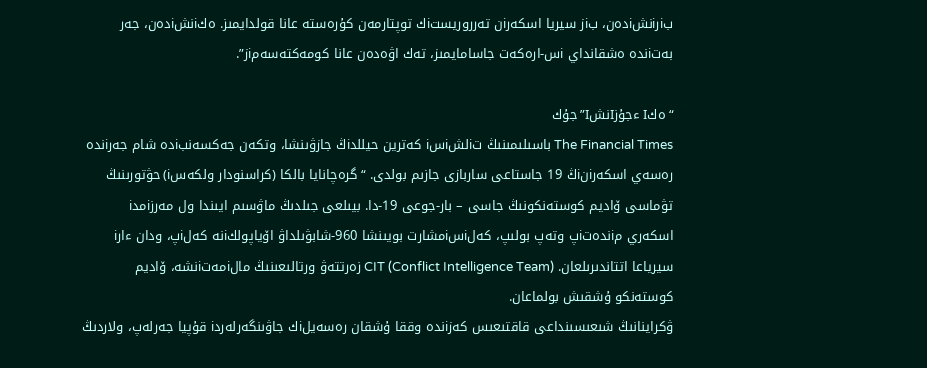بiرiنشiدەن، بiز سيريا اسكەرiن تەرروريستiك توپتارمەن كۇرەستە عانا قولدايمىز. ەكiنشiدەن، جەر بەتiندە ەشقانداي iس-ارەكەت جاسامايمىز، تەك اۋەدەن عانا كومەكتەسەمiز”.

“ەكI ءجۇزIنشI” جۇك
The Financial Times باسىلىمىنىڭ تiلشiسi كەترين حيللدiڭ جازۋىنشا، وتكەن جەكسەنبiدە شام جەرiندە رەسەي اسكەرiنiڭ 19 جاستاعى ساربازى جازىم بولدى. “گرەچانايا بالكا (كراسنودار ولكەسi) حۋتورىنىڭ تۋماسى ۆاديم كوستەنكونىڭ جاسى – بار-جوعى 19-دا. بيىلعى جىلدىڭ ماۋسىم ايىندا ول مەرزiمدi اسكەري مiندەتiپ وتەپ بولىپ، كەلiسiمشارت بويىنشا 960-شابۋىلداۋ اۆياپولكiنە كەلiپ، ودان ءارi سيرياعا اتتاندىرىلعان. CIT (Conflict Intelligence Team) زەرتتەۋ ورتالىعىنىڭ مالiمەتiنشە، ۆاديم كوستەنكو ۇشقىش بولماعان.
ۋكراينانىڭ شىعىسىنداعى قاقتىعىس كەزiندە وققا ۇشقان رەسەيلiك جاۋىنگەرلەردi قۇپيا جەرلەپ، ولاردىڭ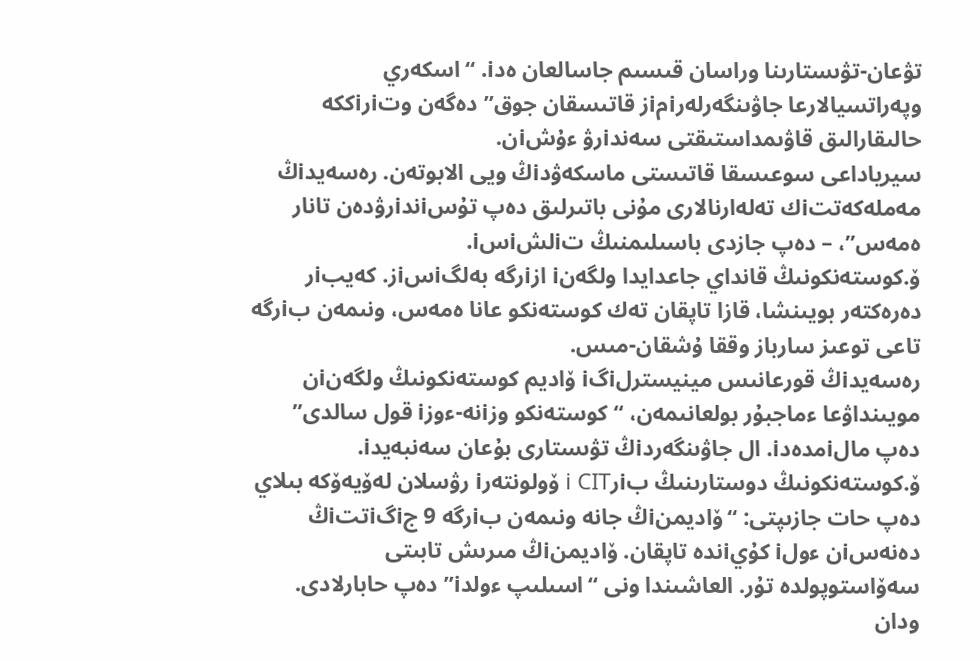تۋعان-تۋىستارىنا وراسان قىسىم جاسالعان ەدi. “اسكەري وپەراتسيالارعا جاۋىنگەرلەرiمiز قاتىسقان جوق” دەگەن وتiرiككە حالىقارالىق قاۋىمداستىقتى سەندiرۋ ءۇشiن.
سيرياداعى سوعىسقا قاتىستى ماسكەۋدiڭ ويى الابوتەن. رەسەيدiڭ مەملەكەتتiك تەلەارنالارى مۇنى باتىرلىق دەپ تۇسiندiرۋدەن تانار ەمەس”، – دەپ جازدى باسىلىمنىڭ تiلشiسi.
ۆ.كوستەنكونىڭ قانداي جاعدايدا ولگەنi ازiرگە بەلگiسiز. كەيبiر دەرەكتەر بويىنشا، قازا تاپقان تەك كوستەنكو عانا ەمەس، ونىمەن بiرگە تاعى توعىز سارباز وققا ۇشقان-مىس.
رەسەيدiڭ قورعانىس مينيسترلiگi ۆاديم كوستەنكونىڭ ولگەنiن مويىنداۋعا ءماجبۇر بولعانىمەن، “كوستەنكو وزiنە-ءوزi قول سالدى” دەپ مالiمدەدi. ال جاۋىنگەردiڭ تۋىستارى بۇعان سەنبەيدi.
ۆ.كوستەنكونىڭ دوستارىنىڭ بiرi CIT ۆولونتەرi رۋسلان لەۆيەۆكە بىلاي دەپ حات جازىپتى: “ۆاديمنiڭ جانە ونىمەن بiرگە 9 جiگiتتiڭ دەنەسiن ءولi كۇيiندە تاپقان. ۆاديمنiڭ مىرىش تابىتى سەۆاستوپولدە تۇر. العاشىندا ونى “اسىلىپ ءولدi” دەپ حابارلادى. ودان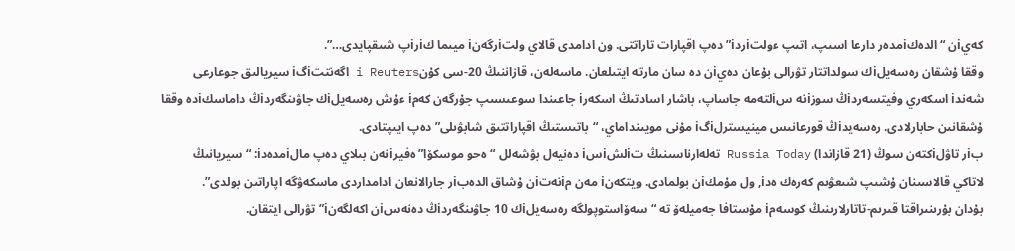كەيiن “الدەكiمدەر دارعا اسىپ، اتىپ ءولتiردi” دەپ اقپارات تاراتتى. ون ادامدى قالاي ولتiرگەنi ميىما كiرiپ شىقپايدى…”.
وققا ۇشقان رەسەيلiك سولداتتار تۋرالى بۇعان دەيiن دە سان مارتە ايتىلعان. ماسەلەن، قازاننىڭ 20-سى كۇنi Reuters اگەنتتiگi سيريالىق جوعارعى شەندi اسكەري وفيتسەردiڭ سوزiنە سiلتەمە جاساپ، باشار اسادتىڭ اسكەرi جاعىندا سوعىسىپ جۇرگەن كەمi ءۇش رەسەيلiك جاۋىنگەردiڭ داماسكiدە وققا ۇشقانىن حابارلادى. رەسەيدiڭ قورعانىس مينيسترلiگi مۇنى مويىنداماي، “باتىستىڭ اقپاراتتىق شابۋىلى” دەپ ايىپتادى.
بiر تاۋلiكتەن سوڭ (21 قازاندا) Russia Today تەلەارناسىنىڭ تiلشiسi دەنيەل بۋشەلل “ەحو موسكۆا” ەفيرiنەن بىلاي دەپ مالiمدەدi: “سيريانىڭ لاتاكي قالاسىنان ۇشىپ شىعۋىم كەرەك ەدi, ول مۇمكiن بولمادى. ويتكەنi مەن مiنەتiن ۇشاق الدەبiر جارالانعان ادامداردى ماسكەۋگە اپاراتىن بولدى”.
بۇدان بۇرىنىراقتا قىرىم-تاتارلارىنىڭ كوسەمi مۇستافا جەميلەۆ تە “سەۆاستوپولگە رەسەيلiك 10 جاۋىنگەردiڭ دەنەسiن اكەلگەنi” تۋرالى ايتقان.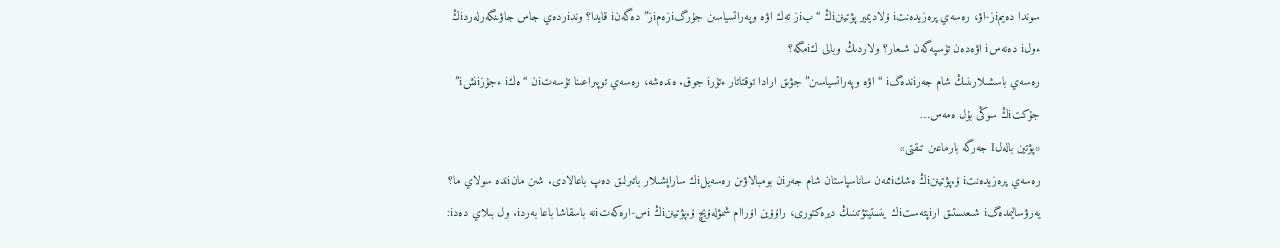سوندا دەيمiز-اۋ، رەسەي پرەزيدەنتi ۆلاديمير پۋتيننiڭ “بiز تەك اۋە وپەراتسياسىن جۇرگiزەمiز” دەگەنi قايدا؟ وندiردەي جاس جاۋىنگەرلەردiڭ ءولi دەنەسi اۋەدەن تۇسپەگەن شىعار؟ ولاردىڭ وبالى كiمگە؟
رەسەي باسشىلارىنىڭ شام جەرiندەگi “اۋە وپەراتسياسىن” جۋىق ارادا توقتاتار ءتۇرi جوق. ەندەشە، رەسەي توپىراعىنا تۇسەتiن “ەكi ءجۇزiنشi” جۇكتiڭ سوڭى بۇل ەمەس…
«پۋتين بالەلI جەرگە بارماعىن تىقتى»
رەسەي پرەزيدەنتi ۆ.پۋتيننiڭ ەشكiممەن ساناسپاستان شام جەرiن بومبالاۋىن رەسەيلiك ساراپشىلار باتىرلىق دەپ باعالادى. شىن مانiندە سولاي ما؟
يەرۋساليمدەگi شىعىستىق ارiپتەستiك ينستيتۋتىنىڭ ديرەكتورى، راۆۆين اۆراام شمۋلەۆيچ ۆ.پۋتيننiڭ iس-ارەكەتiنە باسقاشا باعا بەردi. ول بىلاي دەدi: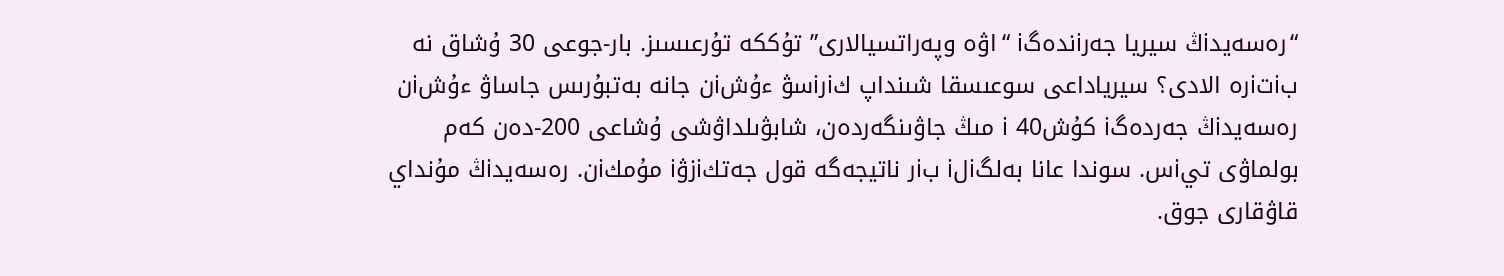“رەسەيدiڭ سيريا جەرiندەگi “اۋە وپەراتسيالارى” تۇككە تۇرعىسىز. بار-جوعى 30 ۇشاق نە بiتiرە الادى؟ سيرياداعى سوعىسقا شىنداپ كiرiسۋ ءۇشiن جانە بەتبۇرىس جاساۋ ءۇشiن رەسەيدiڭ جەردەگi كۇشi 40 مىڭ جاۋىنگەردەن، شابۋىلداۋشى ۇشاعى 200-دەن كەم بولماۋى تيiس. سوندا عانا بەلگiلi بiر ناتيجەگە قول جەتكiزۋi مۇمكiن. رەسەيدiڭ مۇنداي قاۋقارى جوق.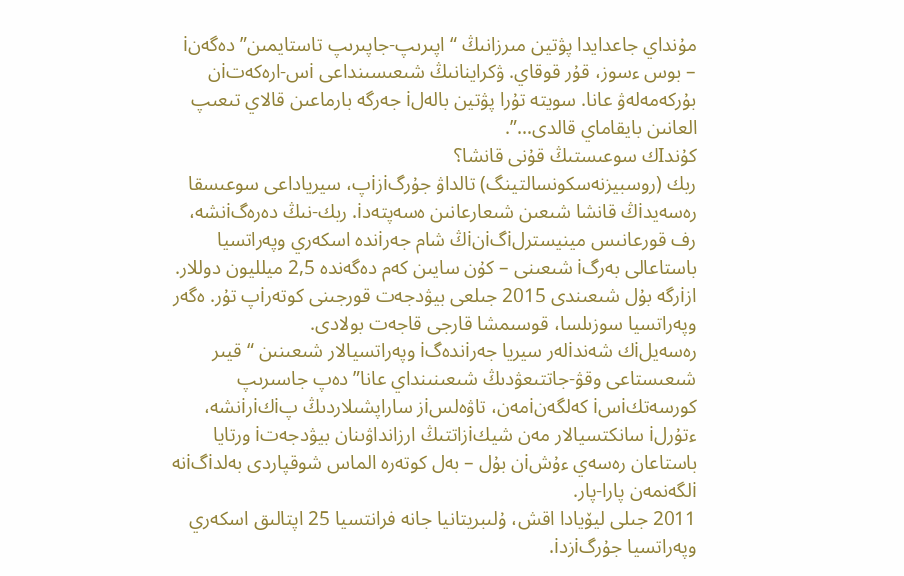مۇنداي جاعدايدا پۋتين مىرزانىڭ “اپىرىپ-جاپىرىپ تاستايمىن” دەگەنi – بوس ءسوز، قۇر قوقاي. ۋكراينانىڭ شىعىسىنداعى iس-ارەكەتiن بۇركەمەلەۋ عانا. سويتە تۇرا پۋتين بالەلi جەرگە بارماعىن قالاي تىعىپ العانىن بايقاماي قالدى…”.
كۇندIك سوعىستىڭ قۇنى قانشا؟
ربك (روسبيزنەسكونسالتينگ) تالداۋ جۇرگiزiپ، سيرياداعى سوعىسقا رەسەيدiڭ قانشا شىعىن شىعارعانىن ەسەپتەدi. ربك-نىڭ دەرەگiنشە، رف قورعانىس مينيسترلiگiنiڭ شام جەرiندە اسكەري وپەراتسيا باستاعالى بەرگi شىعىنى – كۇن سايىن كەم دەگەندە 2,5 ميلليون دوللار. ازiرگە بۇل شىعىندى 2015 جىلعى بيۋدجەت قورجىنى كوتەرiپ تۇر. ەگەر وپەراتسيا سوزىلسا، قوسىمشا قارجى قاجەت بولادى.
رەسەيلiك شەندiلەر سيريا جەرiندەگi وپەراتسيالار شىعىنىن “قيىر شىعىستاعى وقۋ-جاتتىعۋدىڭ شىعىنىنداي عانا” دەپ جاسىرىپ كورسەتكiسi كەلگەنiمەن، تاۋەلسiز ساراپشىلاردىڭ پiكiرiنشە، ءتۇرلi سانكتسيالار مەن شيكiزاتتىڭ ارزانداۋىنان بيۋدجەتi ورتايا باستاعان رەسەي ءۇشiن بۇل – بەل كوتەرە الماس شوقپاردى بەلدiگiنە iلگەنمەن پارا-پار.
2011 جىلى ليۆيادا اقش، ۇلىبريتانيا جانە فرانتسيا 25 اپتالىق اسكەري وپەراتسيا جۇرگiزدi.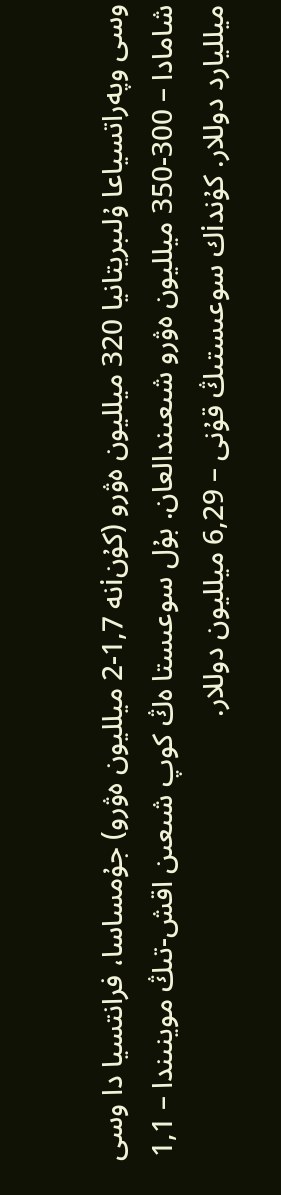وسى وپەراتسياعا ۇلىبريتانيا 320 ميلليون ەۋرو (كۇنiنە 1,7-2 ميلليون ەۋرو) جۇمساسا، فرانتسيا دا وسى شامادا – 300-350 ميلليون ەۋرو شىعىندالعان. بۇل سوعىستا ەڭ كوپ شىعىن اقش-تىڭ موينىندا – 1,1 ميلليارد دوللار. كۇندiك سوعىستىڭ قۇنى – 6,29 ميلليون دوللار.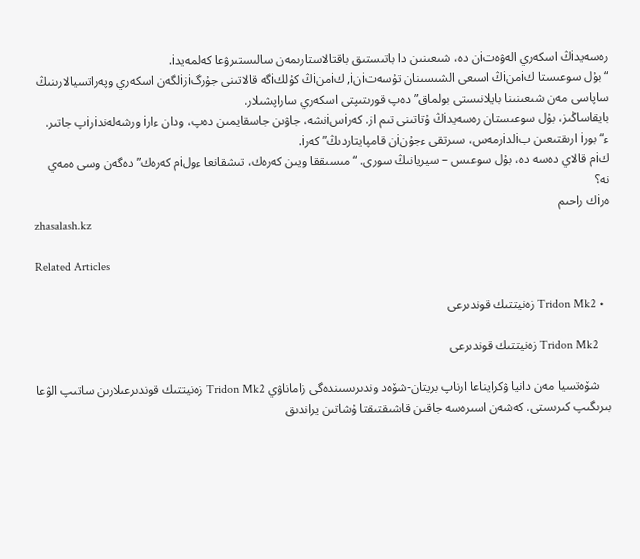رەسەيدiڭ اسكەري الەۋەتiن دە، شىعىنىن دا باتىستىق باقتالاستارىمەن سالىستىرۋعا كەلمەيدi.
“بۇل سوعىستا كiمنiڭ اسىعى الشىسىنان تۇسەتiنi, كiمنiڭ كۇلكiگە قالاتىنى جۇرگiزiلگەن اسكەري وپەراتسيالارىنىڭ ساپاسى مەن شىعىنىنا بايلانىستى بولماق” دەپ قورىتىپتى اسكەري ساراپشىلار.
بايقاساڭىز، بۇل سوعىستان رەسەيدiڭ ۇتاتىنى تىم از. كەرiسiنشە، جاۋىن جاسقايمىن دەپ، ودان ءارi ورشەلەندiرiپ جاتىر. ء“بورi ارىقتىعىن بiلدiرمەس، سىرتقى ءجۇنiن قامپايتاردىڭ” كەرi.
كiم قالاي دەسە دە، بۇل سوعىس – سيريانىڭ سورى. “مىسىققا ويىن كەرەك، تىشقانعا ءولiم كەرەك” دەگەن وسى ەمەي نە؟
ەرiك راحىم
zhasalash.kz

Related Articles

  • Tridon Mk2 زەنيتتىك قوندىرعى

    Tridon Mk2 زەنيتتىك قوندىرعى

    شۆەتسيا مەن دانيا ۋكرايناعا ارناپ بريتان-شۆەد وندىرىسىندەگى زاماناۋي Tridon Mk2 زەنيتتىك قوندىرعىلارىن ساتىپ الۋعا بىرىگىپ كىرىستى. كەشەن اسىرەسە جاقىن قاشىقتىقتا ۇشاتىن يراندىق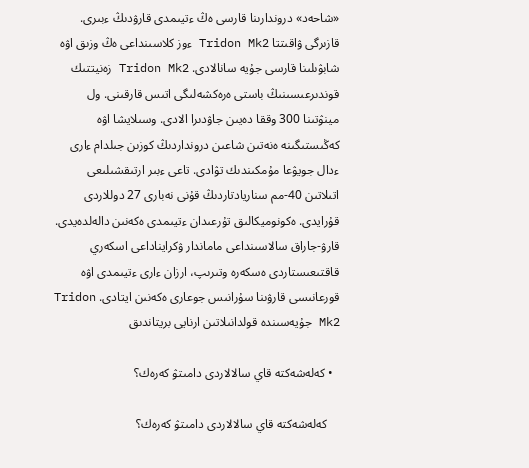«شاحەد» دروندارىنا قارسى ەڭ ءتيىمدى قارۋدىڭ ءبىرى. قازىرگى ۋاقىتتا Tridon Mk2 ءوز كلاسىنداعى ەڭ وزىق اۋە شابۋىلىنا قارسى جۇيە سانالادى. Tridon Mk2 زەنيتتىك قوندىرعىسىنىڭ باستى ەرەكشەلىگى اتىس قارقىنى. ول مينۋتىنا 300 وققا دەيىن جاۋدىرا الادى. وسىلايشا اۋە كەڭىستىگىنە ەنەتىن شاعىن درونداردىڭ كوزىن جىلدام ءارى ءدال جويۋعا مۇمكىندىك تۋادى. تاعى ءبىر ارتىقشىلىعى اتىلاتىن 40-مم سناريادتاردىڭ قۇنى نەبارى 27 دوللاردى قۇرايدى. ەكونوميكالىق تۇرعىدان ءتيىمدى ەكەنىن دالەلدەيدى. قارۋ-جاراق سالاسىنداعى ماماندار ۋكرايناداعى اسكەري قاقتىعىستاردى ەسكەرە وتىرىپ، ارزان ءارى ءتيىمدى اۋە قورعانىسى قارۋىنا سۇرانىس جوعارى ەكەنىن ايتادى. Tridon Mk2 جۇيەسىندە قولدانىلاتىن ارنايى بريتاندىق

  • كەلەشەكتە قاي سالالاردى دامىتۋ كەرەك؟

    كەلەشەكتە قاي سالالاردى دامىتۋ كەرەك؟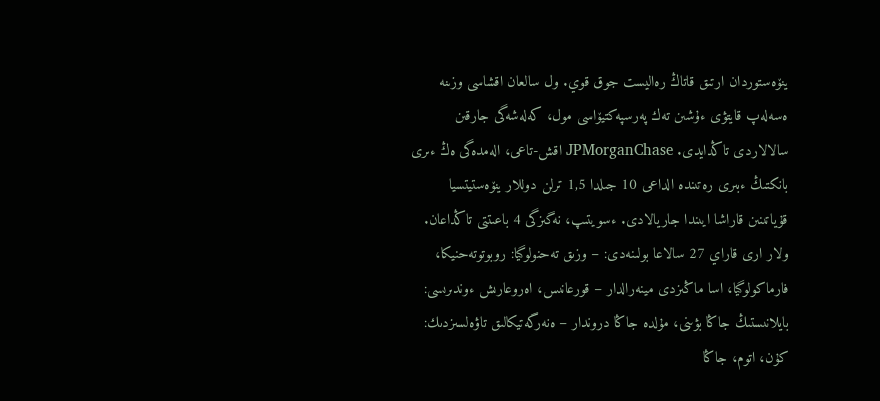ينۆەستوردان ارتىق قاتاڭ رەاليست جوق قوي. ول سالعان اقشاسى وزىنە ەسەلەپ قايتۋى ءۇشىن تەك پەرسپەكتيۆاسى مول، كەلەشەگى جارقىن سالالاردى تاڭدايدى. JPMorganChase اقش-تاعى، الەمدەگى ەڭ ءىرى بانكتىڭ ءبىرى رەتىندە الداعى 10 جىلدا 1,5 ترلن دوللار ينۆەستيتسيا قۇياتىنىن قاراشا ايىندا جاريالادى. ءسويتىپ، نەگىزگى 4 باعىتتى تاڭداعان. ولار ارى قاراي 27 سالاعا بولىنەدى: – وزىق تەحنولوگيا: روبوتوتەحنيكا، فارماكولوگيا، اسا ماڭىزدى مينەرالدار – قورعانىس، اەروعارىش ءوندىرىسى: بايلانىستىڭ جاڭا بۋىنى، مۇلدە جاڭا دروندار – ەنەرگەتيكالىق تاۋەلسىزدىك: كۇن، اتوم، جاڭا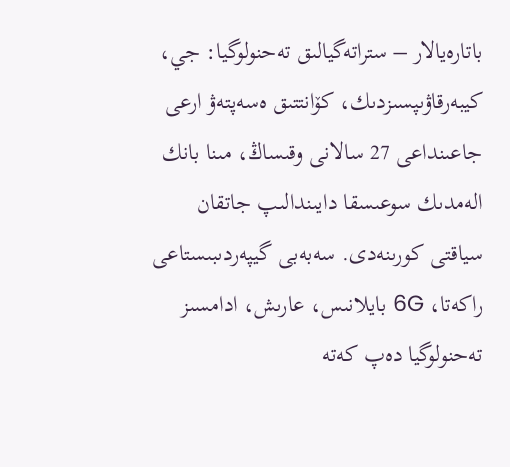باتارەيالار – ستراتەگيالىق تەحنولوگيا: جي، كيبەرقاۋىپسىزدىك، كۆانتتىق ەسەپتەۋ ارعى جاعىنداعى 27 سالانى وقىساڭ، مىنا بانك الەمدىك سوعىسقا دايىندالىپ جاتقان سياقتى كورىنەدى. سەبەبى گيپەردىبىستاعى راكەتا، 6G بايلانىس، عارىش، ادامسىز تەحنولوگيا دەپ كەتە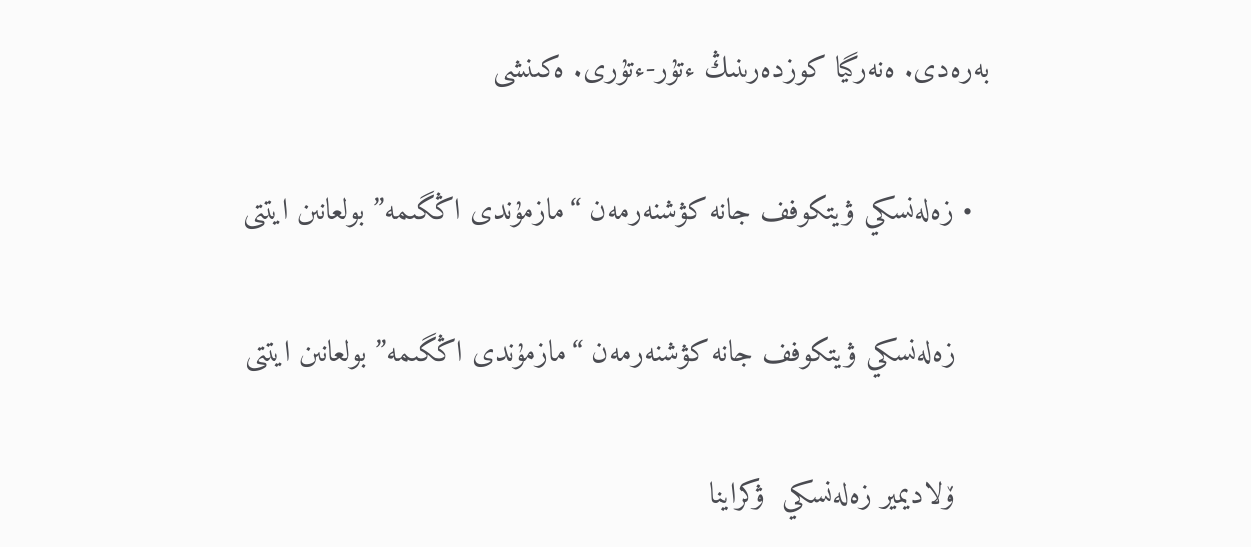بەرەدى. ەنەرگيا كوزدەرىنىڭ ءتۇر-ءتۇرى. ەكىنشى

  • زەلەنسكي ۋيتكوفف جانە كۋشنەرمەن “مازمۇندى اڭگىمە” بولعانىن ايتتى

    زەلەنسكي ۋيتكوفف جانە كۋشنەرمەن “مازمۇندى اڭگىمە” بولعانىن ايتتى

    ۆلاديمير زەلەنسكي  ۋكراينا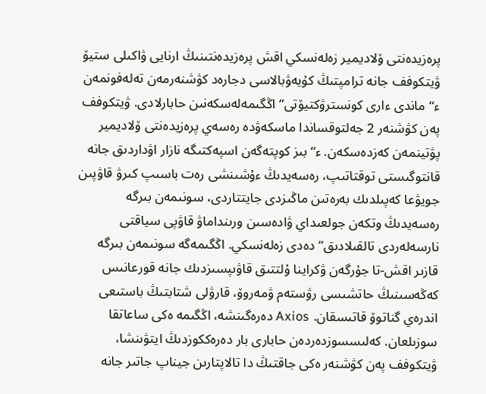پرەزيدەنتى ۆلاديمير زەلەنسكي اقش پرەزيدەنتىنىڭ ارنايى ۋاكىلى ستيۆ ۋيتكوفف جانە ترامپتىڭ كۇيەۋبالاسى دجارەد كۋشنەرمەن تەلەفونمەن ء“ماندى ءارى كونسترۋكتيۆتى” اڭگىمەلەسكەنىن حابارلادى. ۋيتكوفف پەن كۋشنەر 2 جەلتوقساندا ماسكەۋدە رەسەي پرەزيدەنتى ۆلاديمير پۋتينمەن كەزدەسكەن. ء“بىز كوپتەگەن اسپەكتىگە نازار اۋداردىق جانە قانتوگىستى توقتاتىپ، رەسەيدىڭ ءۇشىنشى رەت باسىپ كىرۋ قاۋپىن جويۋعا كەپىلدىك بەرەتىن ماڭىزدى جايتتاردى، سونىمەن بىرگە رەسەيدىڭ وتكەن جولعىداي ۋادەسىن ورىنداماۋ قاۋپى سياقتى نارسەلەردى تالقىلادىق” دەدى زەلەنسكي. اڭگىمەگە سونىمەن بىرگە قازىر اقش-تا جۇرگەن ۋكراينا ۇلتتىق قاۋىپسىزدىك جانە قورعانىس كەڭەسىنىڭ حاتشىسى رۋستەم ۋمەروۆ، قارۋلى شتابتىڭ باستىعى اندرەي گناتوۆ قاتىسقان. Axios دەرەگىنشە، اڭگىمە ەكى ساعاتقا سوزىلعان. كەلىسسوزدەردەن حابارى بار دەرەككوزدىڭ ايتۋىنشا، ۋيتكوفف پەن كۋشنەر ەكى جاقتىڭ دا تالاپتارىن جيناپ جاتىر جانە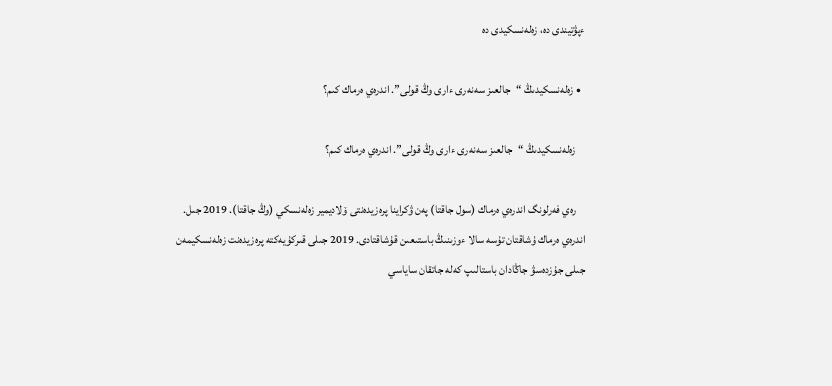ءپۋتيندى دە، زەلەنسكيدى دە

  • زەلەنسكيدىڭ “جالعىز سەنەرى ءارى وڭ قولى”. اندرەي ەرماك كىم؟

    زەلەنسكيدىڭ “جالعىز سەنەرى ءارى وڭ قولى”. اندرەي ەرماك كىم؟

    رەي فەرلونگ اندرەي ەرماك (سول جاقتا) پەن ۋكراينا پرەزيدەنتى ۆلاديمير زەلەنسكي (وڭ جاقتا). 2019 جىل. اندرەي ەرماك ۇشاقتان تۇسە سالا ءوزىنىڭ باستىعىن قۇشاقتادى. 2019 جىلى قىركۇيەكتە پرەزيدەنت زەلەنسكيمەن جىلى جۇزدەسۋ جاڭادان باستالىپ كەلە جاتقان ساياسي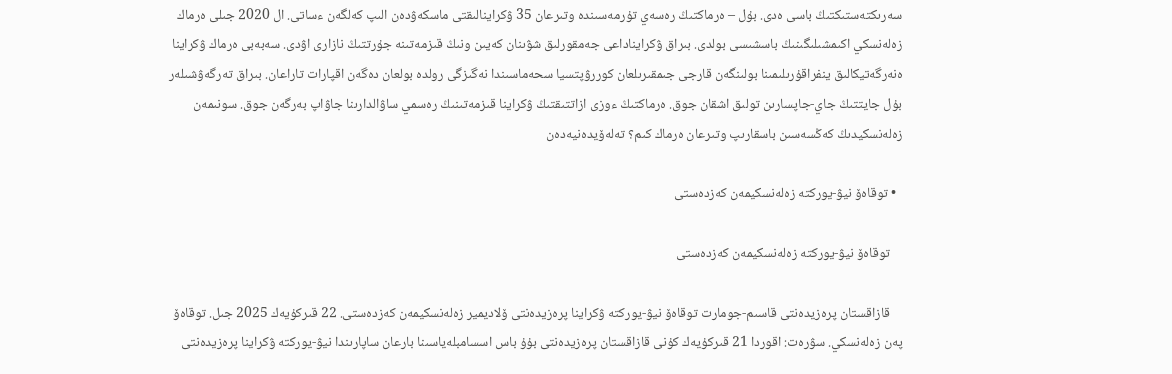سەرىكتەستىكتىڭ باسى ەدى. بۇل – ەرماكتىڭ رەسەي تۇرمەسىندە وتىرعان 35 ۋكراينالىقتى ماسكەۋدەن الىپ كەلگەن ءساتى. ال 2020 جىلى ەرماك زەلەنسكي اكىمشىلىگىنىڭ باسشىسى بولدى. بىراق ۋكرايناداعى جەمقورلىق شۋىنان كەيىن ونىڭ قىزمەتىنە جۇرتتىڭ نازارى اۋدى. سەبەبى ەرماك ۋكراينا ەنەرگەتيكالىق ينفراقۇرىلىمىنا بولىنگەن قارجى جىمقىرىلعان كوررۋپتسيا سحەماسىندا نەگىزگى رولدە بولعان دەگەن اقپارات تاراعان. بىراق تەرگەۋشىلەر بۇل جايتتىڭ جاي-جاپسارىن تولىق اشقان جوق. ەرماكتىڭ ءوزى ازاتتىقتىڭ ۋكراينا قىزمەتىنىڭ رەسمي ساۋالدارىنا جاۋاپ بەرگەن جوق. سونىمەن زەلەنسكيدىڭ كەڭسەسىن باسقارىپ وتىرعان ەرماك كىم؟ تەلەۆيدەنيەدەن

  • توقاەۆ نيۋ-يوركتە زەلەنسكيمەن كەزدەستى

    توقاەۆ نيۋ-يوركتە زەلەنسكيمەن كەزدەستى

    قازاقستان پرەزيدەنتى قاسىم-جومارت توقاەۆ نيۋ-يوركتە ۋكراينا پرەزيدەنتى ۆلاديمير زەلەنسكيمەن كەزدەستى. 22 قىركۇيەك 2025 جىل. توقاەۆ پەن زەلەنسكي. سۋرەت: اقوردا 21 قىركۇيەك كۇنى قازاقستان پرەزيدەنتى بۇۇ باس اسسامبلەياسىنا بارعان ساپارىندا نيۋ-يوركتە ۋكراينا پرەزيدەنتى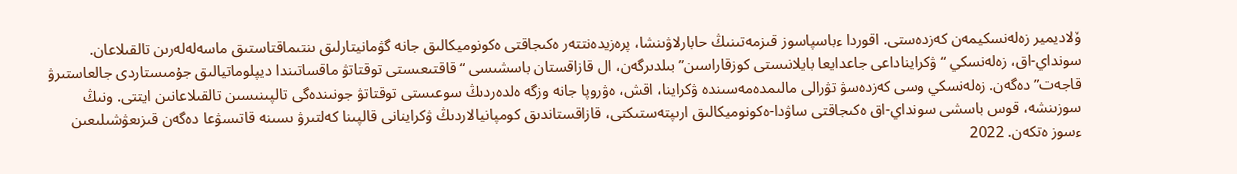ۆلاديمير زەلەنسكيمەن كەزدەستى. اقوردا ءباسپاسوز قىزمەتىنىڭ حابارلاۋىنشا، پرەزيدەنتتەر ەكىجاقتى ەكونوميكالىق جانە گۋمانيتارلىق ىنتىماقتاستىق ماسەلەلەرىن تالقىلاعان. سونداي-اق، زەلەنسكي “ۋكرايناداعى جاعدايعا بايلانىستى كوزقاراسىن” بىلدىرگەن، ال قازاقستان باسشىسى “قاقتىعىستى توقتاتۋ ماقساتىندا ديپلوماتيالىق جۇمىستاردى جالعاستىرۋ قاجەت” دەگەن. زەلەنسكي وسى كەزدەسۋ تۋرالى مالىمدەمەسىندە ۋكراينا، اقش، ەۋروپا جانە وزگە ەلدەردىڭ سوعىستى توقتاتۋ جونىندەگى تالپىنىسىن تالقىلاعانىن ايتتى. ونىڭ سوزىنشە، قوس باسشى سونداي-اق ەكىجاقتى ساۋدا-ەكونوميكالىق ارىپتەستىكتى، قازاقستاندىق كومپانيالاردىڭ ۋكراينانى قالپىنا كەلتىرۋ ىسىنە قاتىسۋعا دەگەن قىزىعۋشىلىعىن ءسوز ەتكەن. 2022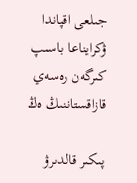جىلعى اقپاندا ۋكرايناعا باسىپ كىرگەن رەسەي قازاقستاننىڭ ەڭ

پىكىر قالدىرۋ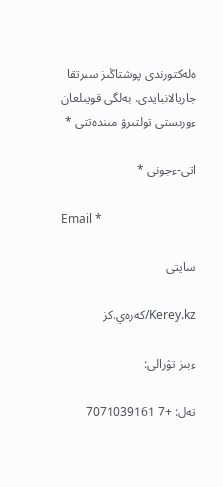ەلەكتورندى پوشتاڭىز سىرتقا جاريالانبايدى. بەلگى قويىلعان ءورىستى تولتىرۋ مىندەتتى *

اتى-ءجونى *

Email *

سايتى

Kerey.kz/كەرەي.كز

ءبىز تۋرالى:

تەل: +7 7071039161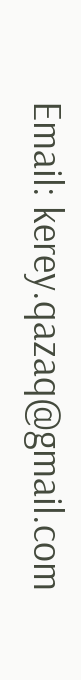Email: kerey.qazaq@gmail.com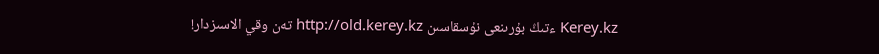Kerey.kz ءتىڭ بۇرىنعى نۇسقاسىن http://old.kerey.kz تەن وقي الاسىزدار!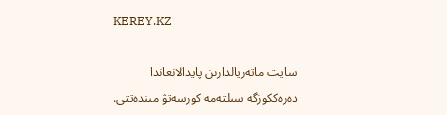KEREY.KZ

سايت ماتەريالدارىن پايدالانعاندا دەرەككوزگە سىلتەمە كورسەتۋ مىندەتتى.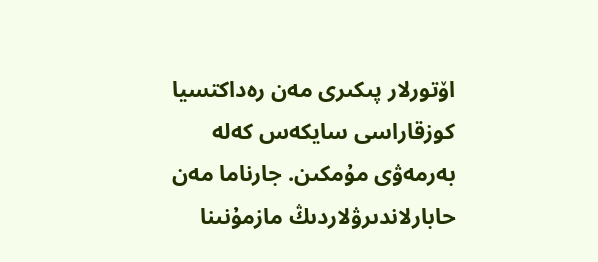اۆتورلار پىكىرى مەن رەداكتسيا كوزقاراسى سايكەس كەلە بەرمەۋى مۇمكىن. جارناما مەن حابارلاندىرۋلاردىڭ مازمۇنىنا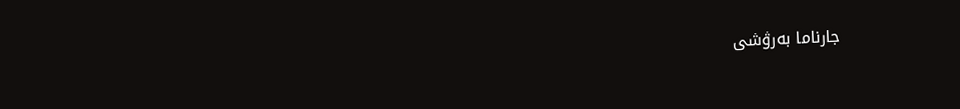جارناما بەرۋشى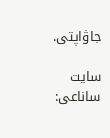جاۋاپتى.

سايت ساناعى: